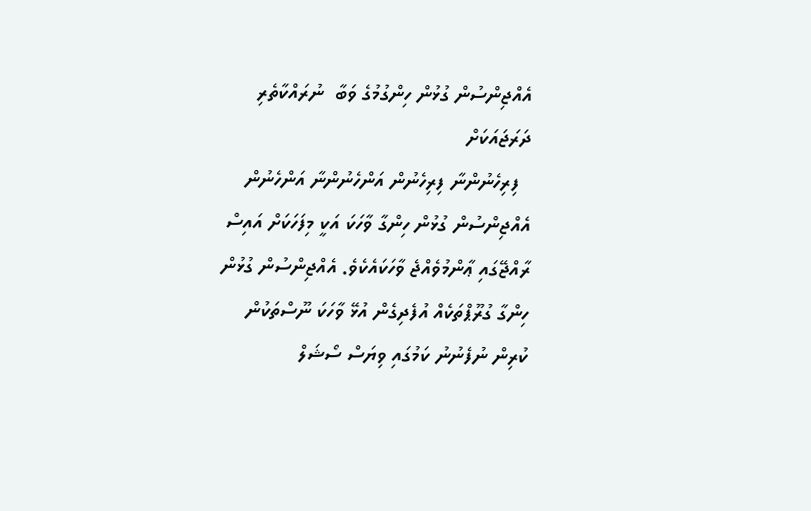އެއްޖިންސުން ގުޅުން ހިންގުމުގެ ވަބާ  ނުރައްކާތެރި ދަރަޖައަކަށް
  ފިރިހެނުންނާ ފިރިހެނުން އަންހެނުންނާ އަންހެނުން އެއްޖިންސުން ގުޅުން ހިންގާ ވާހަކަ އަކީ މިފަހަކަށް އައިސް ރާއްޖޭގައި ޢާންމުވެއްޖެ ވާހަކައެކެވެ. އެއްޖިންސުން ގުޅުން ހިންގާ ގުރޫޕްތަކެއް އުފެދިގެން އުޅޭ ވާހަކަ ނޫސްތަކުން ކުރިން ނުފެނުނު ކަމުގައި ވިޔަސް ސޯޝަލް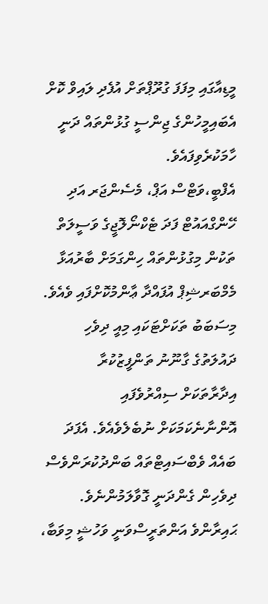މީޑިއާގައި މިފަފަ ގުރޫޕްތަށް އުފެދި ލައިވް ކޮށް އެބައިމީހުންގެ ޖިންސީ ގުޅުންތައް ދަނީ ހާމަކުރެވިފައެވެ.
އެފްބީ،ވަޓްސް އަޕް، މެސެންޖަރ އަދި ހޭންގްއައުޓް ފަދަ ޓެކްނޯލޮޖީގެ ވަސީލަތް ތަކުން މިގުޅުންތައް ހިންގަމަށް ބާރުއަޅާ މެމްބަރޝިޕް އުފައްދާ ޢާންމުކޮށްފައި ވެއެވެ. މިސަބަބު ތަކަށްޓަކައި މިއީ ދިވެހި ދައުލަތުގެ ގާނޫނު ތަންފީޒުކުރާ އިދާރާތަކަށް ސިއްރުވެފައި އޮންނާނެކަމަކަށް ނުބެލެވެއެވެ. އެފަދަ ބައެއް ވެބްސައިޓްތައް ބަންދުކުރަންވެސް ދިވެހިން ގެންދަނީ ގޮވާލަމުންނެވެ.
ޙައިރާންވެ އަންތަރީސްވަނީ ވަހުޝީ މިވަބާ،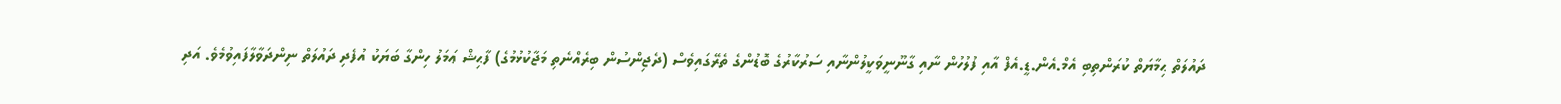ދައުލަތް ޙިމާޔަތް ކުރަންތިބި އެމް.އެން.ޑީ.އެފް އާއި ފުލުހުން ނާއި ގާނޫނީވަކީލުންނާއި ސަރުކާރުގެ ބޮޑުންގެ ތެރޭގައިވެސް (ދެޖިންސުން ބިރެއްނެތި މަޖާކުޅުމުގެ) ފާޙިޝް ޢަމަލު ހިންގާ ބަޔަކު އުފެދި ދައުލަތް ނިންދަވާލާފައިވުމެވެ. އަދި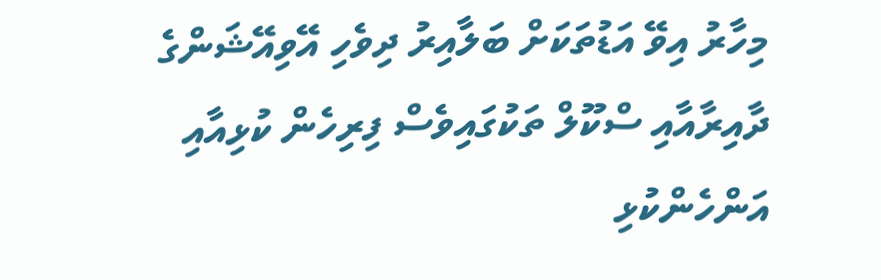މިހާރު އިވޭ އަޑުތަކަށް ބަލާއިރު ދިވެހި އޭވިއޭޝަންގެ ދާއިރާއާއި ސްކޫލް ތަކުގައިވެސް ފިރިހެން ކުޅިއާއި އަންހެންކުޅި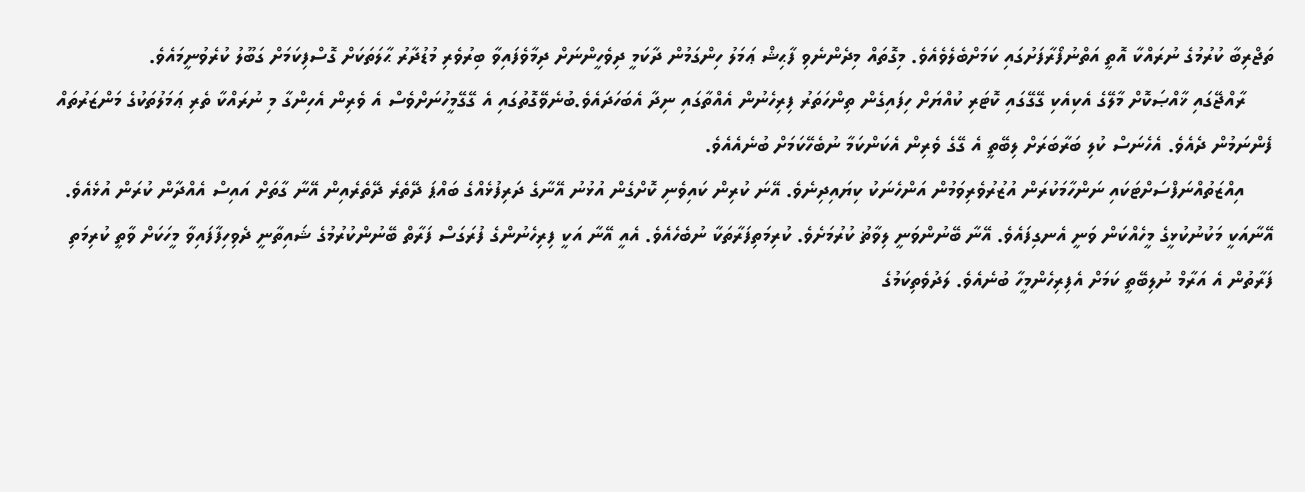ތަޖްރިބާ ކުރުމުގެ ނުރައްކާ އޮތީ އަތްނުފޯރާފަށުގައި ކަމަށްބެލެވެއެވެ. މިގޮތައް މިދެންނެވި ފާޙިޝް ޢަމަލު ހިންގަމުން ދާކަމީ ދިވެހީންނަށް ދިމާވެފައިވާ ބިރުވެރި މުޑުދާރު ޙާލަތަކަށް ގޮސްފިކަމަށް ގަބޫލު ކުރެވުނީމައެވެ.
     ރާއްޖޭގައި ޚާއްޞަކޮށް މާލޭގެ އެކިއެކި ގޭގޭގައި ކޮޓަރި ކުއްޔަށް ހިފައިގެން ތިންހަތަރު ފިރިހެނުން އެއްތާގައި ނިދާ އެބަހަދައެވެ.ބުނެވޭގޮތުގައި އެ ގޭގޭމީހުނަށްވެސް އެ ވެރިން އެހިންގާ މި ނުރައްކާ ތެރި ޢަމަލުތަކުގެ މަންޒަރުތައް ފެންނަމުން ދެއެވެ. އެހެނަސް ކުލި ބަރާބަރަށް ލިބޭތީ އެ ގޭގެ ވެރިން އެކަންކަމާ ނުބެހޭކަމަށް ބުނެއެއެވެ.
     އިއްޒަތުއްނަފްސަށްޓަކައި ނަންހާމަކުރަން އުޒުރުވެރިވަމުން އަންހެނަކު ކިޔައިދިނެވެ. އޭނަ ކުރިން ކައިވެނި ކޮށްގެން އުޅުނު އޭނާގެ ދަރިފުޅެއްގެ ބައްޕަ ދޭތެރެ ދޭތެރެއިން އޭނާ ގާތަށް އައިސް އެއްދާން ކުރަން އުޅެއެވެ. އޭނާއަކީ މަކުނުކުޅީގެ މީހެއްކަން ވަނީ އެނގިފައެވެ. އޭނާ ބޭނުންވަނީ ލިވާޡު ކުރުމަށެވެ. ކުރިމަތިފަރާތަކާ ނުބެހެއެވެ. އެއީ އޭނާ އަކީ ފިރިހެނުންގެ ފުރަގަސް ފަރާތް ބޭނުންކުރުމުގެ ޝައިތާނީ ދެވިހިފާފައިވާ މީހަކަށް ވާތީ ކުރިމަތި ފަރާތުން އެ އަރާމް ނުލިބޭތީ ކަމަށް އެފިރިހެންމީހާ ބުނެއެވެ. ލަދުވެތިކަމުގެ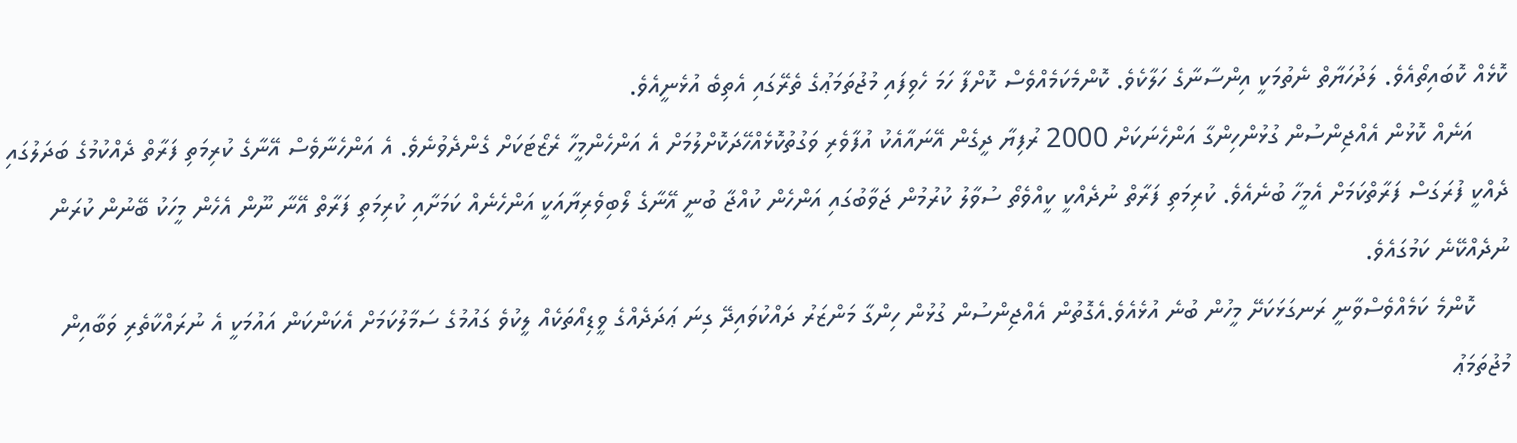ކޮޅެއް ކޮބައިތޯއެވެ. ލަދުހަޔާތް ނެތުމަކީ އިންސާނާގެ ހަލާކެވެ. ކޮންމެކަމެއްވެސް ކޮށްފާ ހަމަ ހެވިފައި މުޖުތަމަޢުގެ ތެރޭގައި އެތިބެ އުޅެނީއެވެ.
     އަނެއް ކޮޅުން އެއްޖިންސުން ގުޅުންހިންގާ އަންހެނަކަށް 2000 ރުފިޔާ ދީގެން އޭނައާއެކު އުފާވެރި ވަގުތުކޮޅެއްހޭދަކޮށްލުމަށް އެ އަންހެންމީހާ ރެޒޯޓަކަށް ގެންދެވުނެވެ. އެ އަންހެނާވެސް އޭނާގެ ކުރިމަތި ފަރާތް ދެއްކުމުގެ ބަދަލުގައި ދެއްކީ ފުރަގަސް ފަރާތްކަމަށް އެމީހާ ބުނެއެވެ. ކުރިމަތި ފަރާތް ނުދެއްކީ ކީއްވެތޯ ސުވާލު ކުރުމުން ޖަވާބުގައި އަންހެން ކުއްޖާ ބުނީ އޭނާގެ ލޯބިވެރިޔާއަކީ އަންހެނެއް ކަމަށާއި ކުރިމަތި ފަރާތް އޭނާ ނޫން އެހެން މީހަކު ބޭނުން ކުރަން ނުދެއްކޭނެ ކަމުގައެވެ.
     ކޮންމެ ކަމެއްވެސްވާނީ ރަނގަޅަކަށޭ މީހުން ބުނެ އުޅެއެވެ.އެގޮތުން އެއްޖިންސުން ގުޅުން ހިންގާ މަންޒަރު ދައްކުވައިދޭ ގިނަ ޢަދަދެއްގެ ވީޑިއޯތަކެއް ލީކުވެ ގައުމުގެ ސަމާލުކަމަށް އެކަންކަން އައުމަކީ އެ ނުރައްކާތެރި ވަބާއިން މުޖުތަމަޢު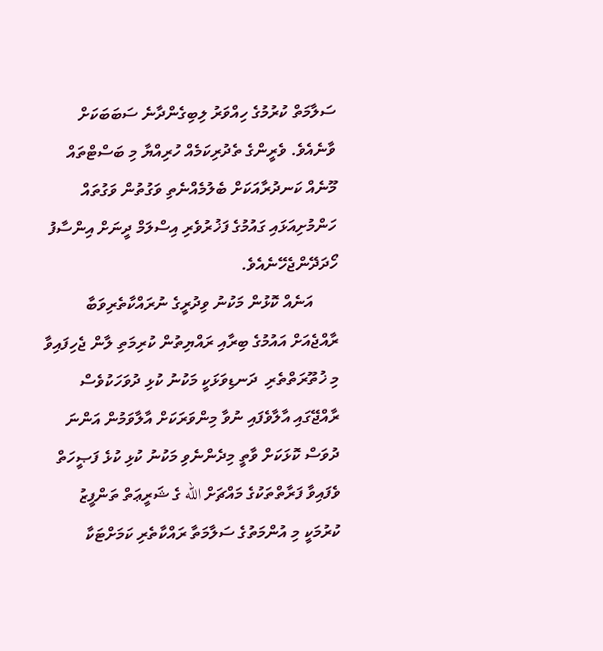ސަލާމަތް ކުރުމުގެ ހިއްވަރު ލިބިގެންދާނެ ސަބަބަކަށް ވާނެއެވެ. ވެރީންގެ ތެދުރިކަމެއް ހުރިއްޔާ މި ބަސްޓްތައް މޫނެއް ކަނދުރާއަކަށް ބެލުމެއްނެތި ވަގުތުން ވަގުތައް ހަންމުށިއަޅައި ގައުމުގެ ފަޚުރުވެރި އިސްލަމް ދީނަށް އިންސާފު ހޯދަދޭންޖެހޭނެއެވެ.
      އަނެއް ކޮޅުން މަކުނު ވިދުރީގެ ނުރައްކާތެރިވަބާ ރާއްޖެއަށް އައުމުގެ ބިރާއި ރައްޔިތުން ކުރިމަތި ލާން ޖެހިފައިވާ މި ޚުތޫރަތްތެރި  ދަނޑިވަޅަކީ މަކުނު ކުޅި ދުވަހަކުވެސް ރާއްޖޭގައި އާލާވެފައި ނުވާ މިންވަރަކަށް އާލާވަމުން އަންނަ ދުވަސް ކޮޅަކަށް ވާތީ މިދެންނެވި މަކުނު ކުޅި ކުޅެ ފަޞީހަތް ވެފައިވާ ފަރާތްތަކުގެ މައްޗަށް الله ގެ ޝަރީޢަތް ތަންފީޒު ކުރުމަކީ މި އުންމަތުގެ ސަލާމަތާ ރައްކާތެރި ކަމަށްޓަކާ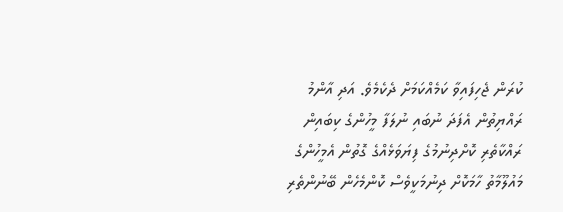ކުރަން ޖެހިފައިވާ ކަމެއްކަމަށް ދެކެމެވެ. އަދި އާންމު ރައްޔިތުން އެފަދަ ނުބައި ނުލަފާ މީހުންގެ ކިބައިން ރައްކާތެރި ކޮށްދިނުމުގެ ފިޔަވަޅެއްގެ ގޮތުން އެމީހުންގެ މައުލޫމާތު ހާމަކޮށް ދިނުމަކީވެސް ކޮންމެހެން ބޭނުންތެރި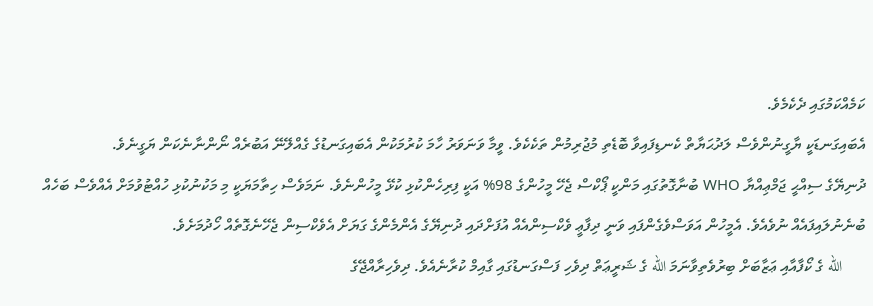ކަމެއްކަމުގައި ދެކެމެވެ.
އެބައިގަނޑަކީ ޔާގީނުންވެސް ލަދުޙަޔާތް ކެނޑިފައިވާ ބޮޑެތި މުޖުރިމުން ތަކެކެވެ. ވީމާ ވަނަވަރު ހާމަ ކުރުމަކުން އެބައިގަނޑުގެ ގެއްލޭނޭ އަބުރެއް ނޯންނާނެކަން ޔަގީނެވެ.
ދުނިޔޭގެ ސިއްޙީ ޖަމްޢިއްޔާ WHO ބުނާގޮތުގައި މަންކީ ޕޯކްސް ޖެހޭ މީހުންގެ 98% އަކީ ފިރިހެންކުޅި ކުޅޭ މީހުންނެވެ. ނަމަވެސް ހިތާމަޔަކީ މި މަކުނުކުޅި ހުއްޓުވުމަށް އެއްވެސް ބަހެއް ބުނެނުލައިފައެއް ނުވެއެވެ. އެމީހުން އަވަސްވެގެންފައި ވަނީ ދިފާޢީ ވެކްސިންއެއް އުފަށްދައި ދުނިޔޭގެ އެންމެންގެ ގަޔަށް އެވެކްސިން ޖެހޭނެގޮތެއް ހޯދުމަށެވެ.
      الله ގެ ކޯފާއާއި ޢަޒާބަށް ބިރުވެތިވާނަމަ الله ގެ ޝަރީޢަތް ދިވެހި ފަސްގަނޑުގައި ގާއިމް ކުރާނެއެވެ. ދިވެހިރާއްޖޭގެ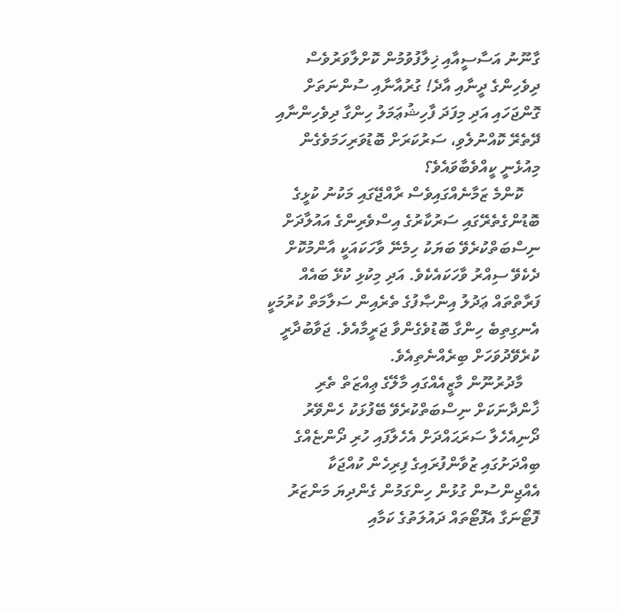ގާނޫނު އަސާސީއާއި ޚިލާފުވުމުން ކޮށްލާވަރުވެސް ދިވެހިންގެ ދީނާއި އާދެ! ގުރުއާނާއި ސުންނަތަށް ގޮންޖަހައި އަދި މިފަދަ ފާހިޝުޢަމަލު ހިންގާ ދިވެހިންނާއި ދޭތެރޭ ކޮއްނުލެވި، ސަރުކަރަށް ބޮޑުވަރިހަމަވެގެން މިއުޅެނީ ކީއްވެބާވައެވެ؟
    ކޮންމެ ޒަމާނެއްގައިވެސް ރާއްޖޭގައި މަކުނު ކުޅީގެ ބޮޑުންގެތެރޭގައި ސަރުކާރުގެ އިސްވެރިންގެ އައުލާދަށް ނިސްބަތްކުރެވޭ ބަޔަކު ހިމެނޭ ވާހަކައަކީ އާންމުކޮށް ދެކެވޭ ސިއްރު ވާހަކައެކެވެ. އަދި މިކުޅި ކުޅޭ ބައެއް  ފަރާތްތައް ޢަދުލު އިންޞާފުގެ ތެރެއިން ސަލާމަތް ކުރުމަކީ އެނގިތިބެ ހިންގާ ބޮޑުވެގެންވާ ޖަރީމާއެވެ. ޖަވާބުދާރީ ކުރެވޭދުވަހަށް ބިރެއްނެތިއެވެ.
    މާދުރުނޫން މާޒީއެއްގައި މާލޭގެ ޢިއްޒަތް ތެރި ޚާންދާނަކަށް ނިސްބަތްކުރެވޭ ބޭފުޅަކު ހެންވޭރު ދޯނިއެހެލާ ސަރަޙައްދަށް އެހެލާފައި ހުރި ދޯންޏެއްގެ ބިއްދަށުގައި ޒުވާންފުރައިގެ ފިރިހެން ކުއްޖަކާ އެއްޖިންސުން ގުޅުން ހިންގަމުން ގެންދިޔަ މަންޒަރު ފޮޓޯނަގާ އެފޮޓޯތައް ދައުލަތުގެ ކަމާއި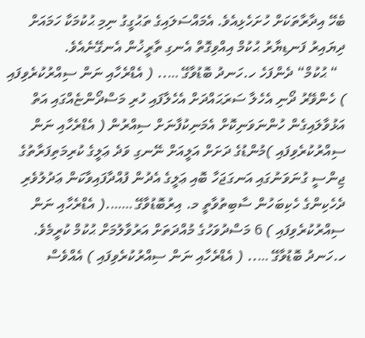ބެހޭ އިދާރާތަކަށް ހުށަހެޅިއެވެ. އެމައްސަލައިގެ ތަޙުގީގު ނިމި ޙުކުމަކާ ހަމައަށް ދިޔައިރު ފަނޑިޔާރު ޙުކުމް އިއްވިގޮތް އެނގި ތާރީޚުން އެނގޭނެއެވެ.
  “ ޙުކުމް“ ދެންފަހެ ހ.ހަނދު ބޮޑުވާގޭ ….. ( އެޑްރެހާއި ނަން ސިއްރުކުރެވިފައި ) ހެންވޭރު ދޯނި އެހެލާ ސަރަޙައްދަށް އެހެލާފައި ހުރި މަސްދޯންޏެއްގައި އަތް އަޅުވާލައިގެން ހުންނަވަނިކޮށް އެމަނިކުފާނަށް ސިއްރުން ( އެޑްރެހާއި ނަން ސިއްރުކުރެވިފައި )މުންޑުގެ ދަށަށް އަލީއަށް ނޭނގި ވަދެ ޢަލީގެ ކުރިމަތިފަރާތުގެ ޖިންސީ ގުނަވަނުގައި އަނގަޖަހާ ބޮއި ޢަލީގެ އެދުން ފުއްދާފައިވާކަން ޢަދުލުވެރި ދެހެކިންގެ ހެކިބަހުން ސާބިތުވާތީ މ. އިރުބޮޑުވާގޭ …….( އެޑްރެހާއި ނަން ސިއްރުކުރެވިފައި ) 6 މަސްދުވަހުގެ މުއްދަތަށް އަރުވާލުމަށް ޙުކުމް ކުރީމެވެ. ހ.ހަނދު ބޮޑުވާގޭ ….. ( އެޑްރެހާއި ނަން ސިއްރުކުރެވިފައި ) އެއްވެސް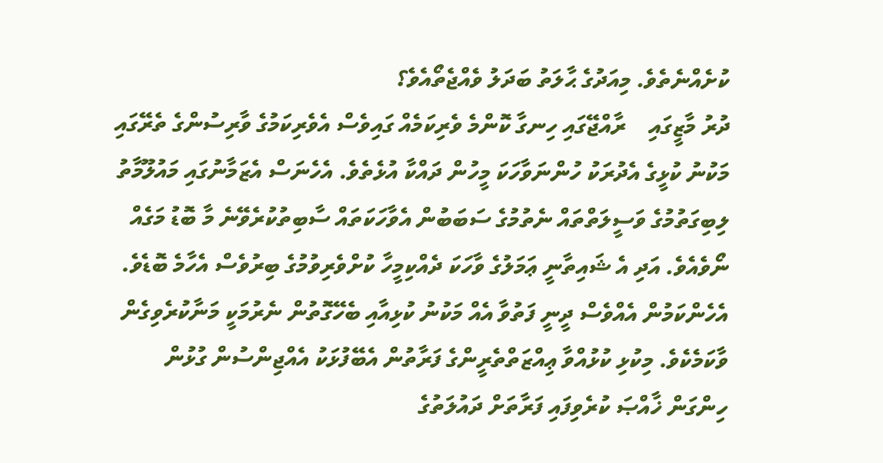ކުށެއްނެތެވެ. މިއަދުގެ ޙާލަތު ބަދަލު ވެއްޖެތޯއެވެ؟
ދުރު މާޒީގައި    ރާއްޖޭގައި ހިނގާ ކޮންމެ ވެރިކަމެއް ގައިވެސް އެވެރިކަމުގެ ވާރިސުންގެ ތެރޭގައި މަކުނު ކުޅީގެ އެދުރަކު ހުންނަވާހަކަ މީހުން ދައްކާ އުޅެތެވެ. އެހެނަސް އެޒަމާނުގައި މައުލޫމާތު ލިބިގަތުމުގެ ވަސީލަތްތައް ނެތުމުގެ ސަބަބުން އެވާހަކަތައް ސާބިތުކުރެވޭނެ މާ ބޮޑު މަގެއް ނޯވެއެވެ. އަދި އެ ޝައިތާނީ ޢަމަލުގެ ވާހަކަ ދެއްކިމީހާ ކުށްވެރިވުމުގެ ބިރުވެސް އެހާމެ ބޮޑެވެ.
އެހެންކަމުން އެއްވެސް ދީނީ ފަތުވާ އެއް މަކުނު ކުޅިއާއި ބެހޭގޮތުން ނެރުމަކީ މަނާކުރެވިގެން ވާކަމެކެވެ. މިކުޅި ކުޅުއްވާ ޢިއްޒަތްތެރީންގެ ފަރާތުން އެބޭފުޅަކު އެއްޖިންސުން ގުޅުން ހިންގަން ޚާއްޞަ ކުރެވިފައި ފަރާތަށް ދައުލަތުގެ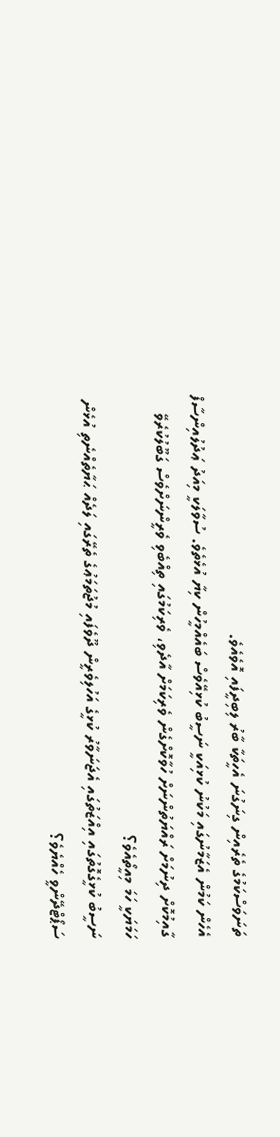ތަނަވަސްކަމުގެ ތެރެއިން ގިނަގުނަ އެހީތަކާ ބާރު ލިބިދީފައި އޮވެއެވެ.
އެހެން ކަމުން އެޒަމާނުގައި މަކުނު ކުޅިއަކީ ނަސީބު ކުޅިއޭވެސް ބައެއްމީހުން ކިޔާ އުޅެތެވެ. ސުވާލަކީ މިއަދު ޢަދުލުއިންސާފް ގާއިމުކޮށް ދިނުމަށް ރައްޔަތުންނަށް ހުވާކޮށްގެން ވެރިކަމަށް އާދެވި، ވެރިކަމުގައި ތިއްބެވި ވެރީންނަށްވެސް ގަބޫލުކުރެވޭ ހަމަޔަކީ ހަމަ މިއީތޯއެވެ؟
ނަސީބު ކުޅީގެގޮތުގައި އިއްޒަތުގައި އެޖަނަވާރު ކުޅީގެ އަހުލިވެރީން ދޫވެފައި މުޖުތަމަޢުގެ ތެރޭގައި ލަދެއް ޙަޔާތެއްނެތި އުޅެން ސަޕޯޓްދޭންވީ ހެއްޔެވެ؟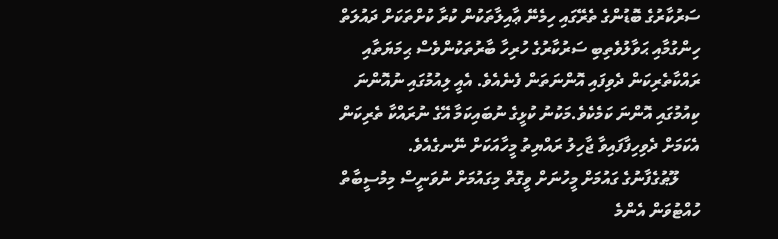ސަރުކާރުގެ ބޮޑުންގެ ތެރޭގައި ހިމެނޭ ޢާއިލާތަކުން ކުރާ ކުށްތަކަށް ދައުލަތް ހިންގުމާއި ޙަވާލުވެތިބި ސަރުކާރުގެ ހުރިހާ ބާރުތަކުންވެސް ޙިމަޔަތާއި ރައްކާތެރިކަން ދެވިފައި އޮންނަތަން ފެނެއެވެ. އެއީ ލިއުމުގައި ނުއޮންނަ ކިއުމުގައި އޮންނަ ކަމެކެވެ.މަކުނު ކުޅީގެ ނުބައިކަމާ އޭގެ ނުރައްކާ ތެރިކަން އެކަމަށް ދެވިހިފާފައިވާ ޖާހިލު ރައްޔިތު މީހާއަކަށް ނޭނގެއެވެ.
     ލޫޠުގެފާނުގެ ގައުމަށް މީހުނަށް ވީގޮތް މިގައުމަށް ނުވަނީސް މިމުސީބާތް ހުއްޓުވަން އެންމެ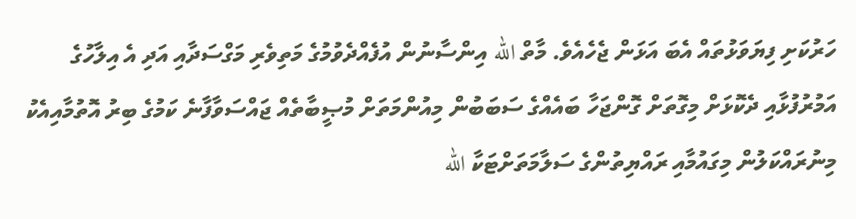ހަރުކަށި ފިޔަވަޅުތައް އެބަ އަޅަން ޖެހެއެވެ. މާތް الله އިންސާނުން އުފެއްދެވުމުގެ މަތިވެރި މަގްސަދާއި އަދި އެ އިލާހުގެ އަމުރުފުޅާއި ދެކޮޅަށް މިގޮތަށް ގޮންޖަހާ ބައެއްގެ ސަބަބުން މިއުންމަތަށް މުޞީބާތެއް ޖައްސަވާފާނެ ކަމުގެ ބިރު އޮތުމާއިއެކު މިނުރައްކަލުން މިގައުމާއި ރައްޔިތުންގެ ސަލާމަތަށްޓަކާ الله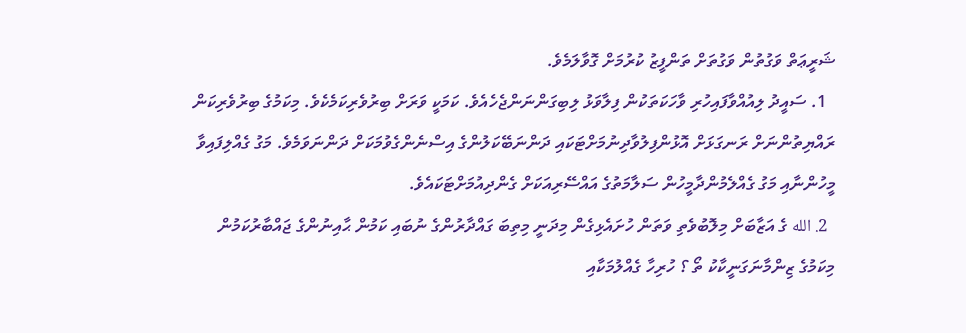ޝަރީޢަތް ވަގުތުން ވަގުތަށް ތަންފީޒު ކުރުމަށް ގޮވާލަމެވެ.
  1. ސައީދު ލިއުއްވާފައިހުރި ވާހަކަތަކުން ފިލާވަޅު ލިބިގަންނަންޖެހެއެވެ. ކަމަކީ ވަރަށް ބިރުވެރިކަމެކެވެ. މިކަމުގެ ބިރުވެރިކަން ރައްޔިތުންނަށް ރަނގަޅަށް އޮޅުންފިލުވާދިނުމަށްޓަކައި ދަންނަބޭކަލުންގެ އިސްނެންގެވުމަކަށް ދަންނަވަމެވެ. މަގު ގެއްލިފައިވާ މީހުންނާއި މަގު ގެއްލެމުންދާމީހުން ސަލާމަތުގެ އައްސޭރިއަކަށް ގެންދިއުމަށްޓަކައެވެ.
  2. الله ގެ އަޒާބަށް މިލޮބުވެތި ވަތަން ހުށައެޅިގެން މިދަނީ މިތިބަ ގައްދާރުންގެ ނުބައި ކަމުން ޙާއިނުންގެ ޖައްބާރުކަމުން މިކަމުގެ ޒިންމާނަގަނީކާކު ތޯ ؟ ހުރިހާ ގެއްލުމަކާއި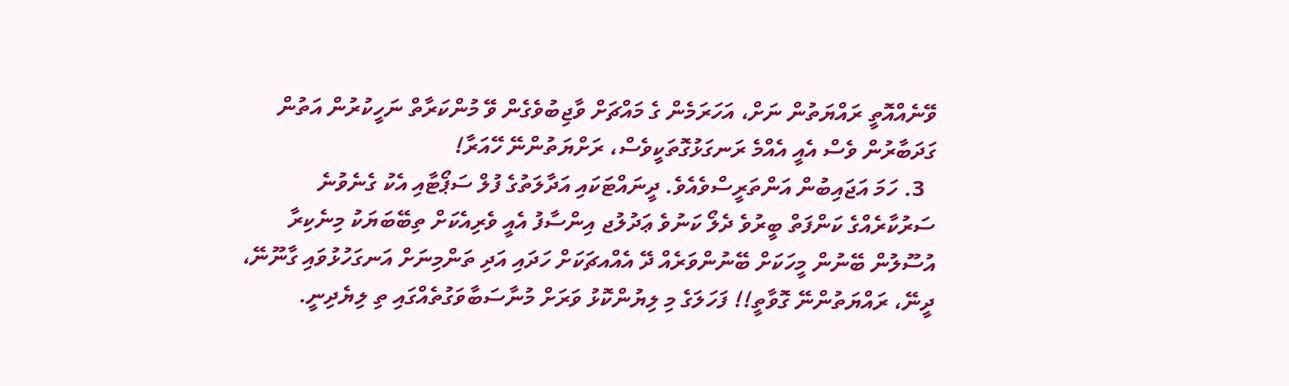ވޭނެއްއޮތީ ރައްޔަތުން ނަށް، އަހަރަމެން ގެ މައްޗަށް ވާޖިބުވެގެން ވޭ މުންކަރާތް ނަހީކުރުން އަތުން ގަދަބާރުން ވެސް އެއީ އެއްމެ ރަނގަޅުގޮތަކީވެސް، ރަށްޔަތުންނޭ ހޭއަރާ!
  3. ހަމަ އަޖައިބުން އަންތަރީސްވެއެވެ. ދީނައްޓަކައި އަދާލަތުގެ ފުލް ސަޕޯޓާއި އެކު ގެނެވުނެ ސަރުކާރެއްގެ ކަންފަތް ބީރުވެ ދެލޯ ކަނުވެ ޢަދުލުޖ އިންސާފު އެއީ ވެރިއެކަށް ތިބޭބަޔަކު މިނެކިރާ އުސޫލުން ބޭނުން މީހަކަށް ބޭނުންވަރެއް ދޭ އެއްއޗަކަށް ހަދައި އަދި ތަންމިނަށް އަނގަހުޅުވައި ގާނޫނޭ، ދީނޭ، ރައްޔަތުންނޭ ގޮވާތީ!! ފަހަލަގެ މި ލިޔުންކޮޅު ވަރަށް މުނާސަބާވަގުތެއްގައި ތި ލިޔެދިނީ.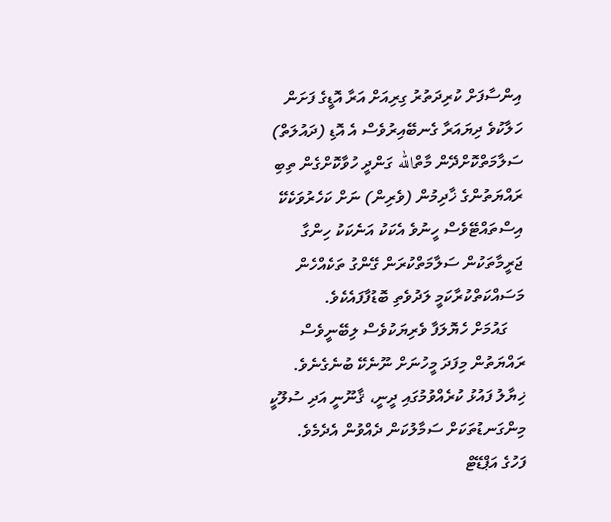އިންސާފަށް ކުރިދަތުރު ގިރިއަށް އަރާ އޮޑީގެ ފަށަން ހަލާކުވެ ދިޔައަރާ ގެނބޭއިރުވެސް އެ އޮޑި (ދައުލަތް) ސަލާމަތްކޮށްދޭން މާތްالله ގަންދީ ހުވާކޮށްގެން ތިބި ރައްޔަތުންގެ ޚާދިމުން (ވެރިން) ނަށް ކަހެރުވަކެކޭ އިސްތައްޓޭވެސް ހީނުވެ އެކަކު އަނެކަކު ހިންގާ ޖަރީމާތަކުން ސަލާމަތްކުރަން ގޭންގު ތަކެއްހެން މަސައްކަތްކުރާކަމީ ލަދުވެތި ބޮޑުފާފައެކެވެ.
    ގައުމަށް ހެޔޮލަފާ ވެރިޔަކުވެސް ލިބޭނީވެސް ރައްޔަތުން މިފަދަ މީހުނަށް ނޫނެކޭ ބުނެގެނެވެ.
ޚިޔާލު ފައުޅު ކުރެއްވުމުގައި ދީނީ، ޤާނޫނީ އަދި ސުލޫކީ މިންގަނޑުތަކަށް ސަމާލުކަން ދެއްވުން އެދެމެވެ.
ފަހުގެ އަޕްޑޭޓް